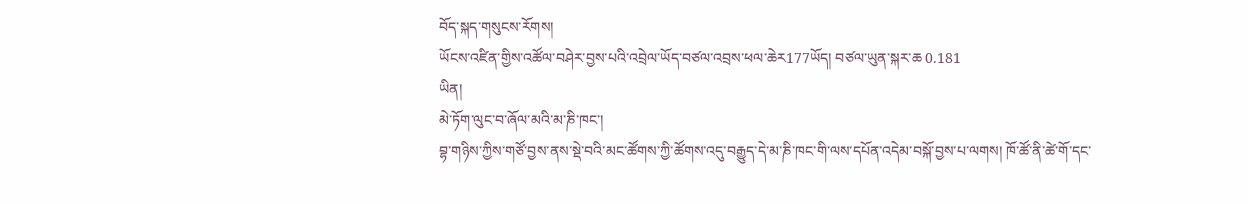བོད་སྐད་གསུངས་རོགས།
ཡོངས་འཛིན་གྱིས་འཚོལ་བཤེར་བྱས་པའི་འབྲེལ་ཡོད་བཙལ་འབྲས་ཕལ་ཆེར177ཡོད། བཙལ་ཡུན་སྐར་ཆ 0.181
ཡིན།
མེ་ཏོག་ལུང་བ་ཞོལ་མའི་མ་ཎི་ཁང་།
བྷ་གཉིས་ཀྱིས་གཙོ་བྱས་ནས་སྡེ་བའི་མང་ཚོགས་ཀྱི་ཚོགས་འདུ་བརྒྱུད་དེ་མ་ཎི་ཁང་གི་ལས་དཔོན་འདེམ་བསྐོ་བྱས་པ་ལགས། ཁོ་ཚོ་ནི་ཚེ་གོ་དང་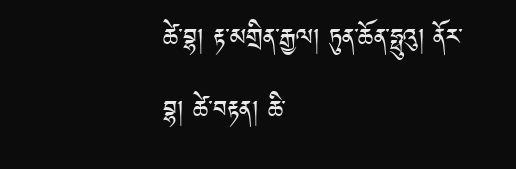ཚེ་བྷ། རྟ་མགྲིན་རྒྱལ། ཏུན་ཆོན་ཧྥུའུ། ནོར་བྷ། ཚེ་བརྟན། ཆི་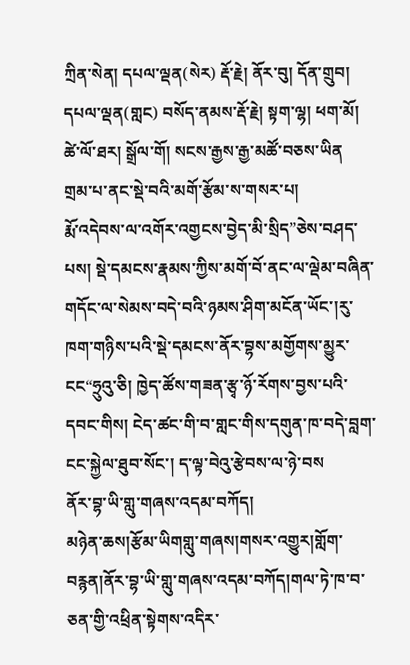ཀྲིན་སེན། དཔལ་ལྡན(སེར) རྡོ་རྗེ། ནོར་བུ། དོན་གྲུབ། དཔལ་ལྡན(གླང) བསོད་ནམས་རྡོ་རྗེ། སྟག་ལྷ། ཕག་མོ། ཚེ་ལོ་ཐར། སྒྲོལ་གོ། སངས་རྒྱས་རྒྱ་མཚོ་བཅས་ཡིན
གྲམ་པ་ནང་སྡེ་བའི་མགོ་རྩོམ་ས་གསར་པ།
རྨོ་འདེབས་ལ་འགོར་འགྱངས་བྱེད་མི་སྲིད”ཅེས་བཤད་པས། སྡེ་དམངས་རྣམས་ཀྱིས་མགོ་བོ་ནང་ལ་ལྡེམ་བཞིན་གདོང་ལ་སེམས་བདེ་བའི་ཉམས་ཤིག་མངོན་ཡོང་།རུ་ཁག་གཉིས་པའི་སྡེ་དམངས་ནོར་བྷས་མགྱོགས་མྱུར་ངང“ཧྲུའུ་ཅི། ཁྱེད་ཚོས་གཟན་རྩྭ་ཉོ་རོགས་བྱས་པའི་དབང་གིས། ངེད་ཚང་གི་བ་གླང་གིས་དགུན་ཁ་བདེ་བླག་ངང་སྐྱེལ་ཐུབ་སོང་། ད་ལྟ་བེའུ་རྩེབས་ལ་ཉེ་བས
ནོར་བྷ་ཡི་གླུ་གཞས་འདམ་བཀོད།
མཉེན་ཆས།རྩོམ་ཡིགགླུ་གཞས།གསར་འགྱུར།གློག་བརྙན།ནོར་བྷ་ཡི་གླུ་གཞས་འདམ་བཀོད།གལ་ཏེ་ཁ་བ་ཅན་གྱི་འཕྲིན་སྟེགས་འདིར་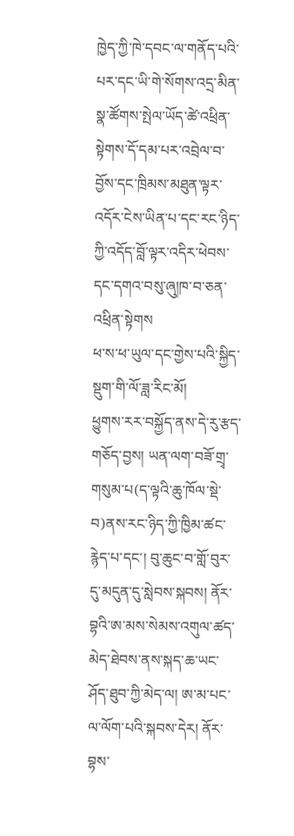ཁྱེད་ཀྱི་ཁེ་དབང་ལ་གནོད་པའི་པར་དང་ཡི་གེ་སོགས་འདྲ་མིན་སྣ་ཚོགས་སྤེལ་ཡོད་ཚེ་འཕྲིན་སྟེགས་དོ་དམ་པར་འབྲེལ་བ་བྱོས་དང་ཁྲིམས་མཐུན་ལྟར་འདོར་ངེས་ཡིན་པ་དང་རང་ཉིད་ཀྱི་འདོད་བློ་ལྟར་འདིར་ཕེབས་དང་དགའ་བསུ་ཞུ།ཁ་བ་ཅན་འཕྲིན་སྟེགས
ཕ་ས་ཕ་ཡུལ་དང་གྱེས་པའི་སྐྱིད་སྡུག་གི་ལོ་ཟླ་རིང་མོ།
ཕྱུགས་རར་བསྐྱོད་ནས་དེ་རུ་རྩད་གཅོད་བྱས། ཡན་ལག་བཟོ་གྲྭ་གསུམ་པ(ད་ལྟའི་ཆུ་ཁོལ་སྡེ་བ)ནས་རང་ཉིད་ཀྱི་ཁྱིམ་ཚང་རྙེད་པ་དང་། བུ་ཆུང་བ་གློ་བུར་དུ་མདུན་དུ་སླེབས་སྐབས། ནོར་བྷའི་ཨ་མས་སེམས་འགུལ་ཚད་མེད་ཐེབས་ནས་སྐད་ཆ་ཡང་ཤོད་ཐུབ་ཀྱི་མེད་ལ། ཨ་མ་པང་ལ་ལོག་པའི་སྐབས་དེར། ནོར་བྷས་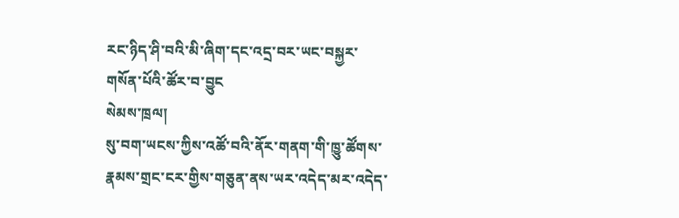རང་ཉིད་ཤི་བའི་མི་ཞིག་དང་འདྲ་བར་ཡང་བསྐྱར་གསོན་པོའི་ཚོར་བ་བྱུང
སེམས་ཁྲལ།
སུ་བག་ཡངས་ཀྱིས་འཚོ་བའི་ནོར་གནག་གི་ཁྱུ་ཚོགས་རྣམས་གྲང་ངར་གྱིས་གཅུན་ནས་ཡར་འདེད་མར་འདེད་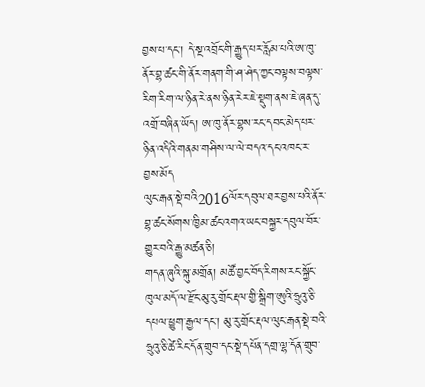བྱས་པ་དང་། དེ་སྔ་འབྲོང་གི་རྒྱུད་པར་རློམ་པའི་ཨ་ཁུ་ནོར་བྷ་ཚང་གི་ནོར་གནག་གི་ཤ་ཤེད་ཀྱང་བལྟས་བལྟས་རིག་རིག་ལ་ཉིན་རེ་ནས་ཉིན་རེར་ཇེ་སྡུག་ནས་ཇེ་ཞན་དུ་འགྲོ་བཞིན་ཡོད། ཨ་ཁུ་ནོར་བྷས་རང་དབང་མེད་པར་ཉིན་འདིའི་གནམ་གཤིས་ལ་ལེ་བདའ་དང་འཁང་ར་བྱས་མོད
ལུང་རྒན་སྡེ་བའི2016ལོར་དབུལ་ཐར་བྱས་པའི་ནོར་བྷ་ཚང་སོགས་ཁྱིམ་ཚང་འགའ་ཡང་བསྐྱར་དབུལ་བོར་གྱུར་བའི་རྒྱུ་མཚན་ཅི།
གདན་ཞུའི་སྐུ་མགྲོན། མཚོ་བྱང་བོད་རིགས་རང་སྐྱོང་ཁུལ་མདོ་ལ་རྫོང་མུ་རུ་གྲོང་རྡལ་གྱི་སྒྲིག་ཨུའི་ཧྲུའུ་ཅི་དཔལ་ཕྱུག་རྒྱལ་དང་། མུ་རུ་གྲོང་རྡལ་ལུང་རྒན་སྡེ་བའི་ཧྲུའུ་ཅི་ཚེ་རིང་དོན་གྲུབ་དང་སྡེ་དཔོན་དགྲ་ལྷ་དོན་གྲུབ་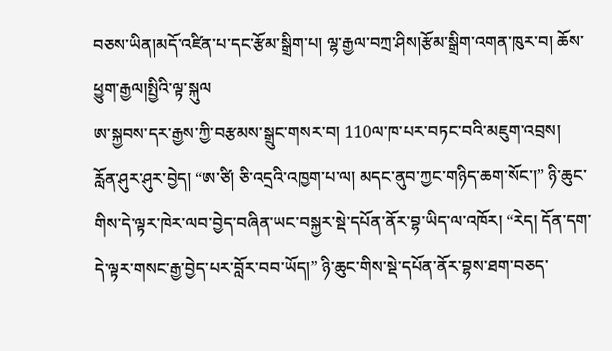བཅས་ཡིན།མདོ་འཛིན་པ་དང་རྩོམ་སྒྲིག་པ། ལྷ་རྒྱལ་བཀྲ་ཤིས།རྩོམ་སྒྲིག་འགན་ཁུར་བ། ཆོས་ཕྱུག་རྒྱལ།སྤྱིའི་ལྟ་སྐུལ
ཨ་སྐྱབས་དར་རྒྱས་ཀྱི་བརྩམས་སྒྲུང་གསར་བ། 110ལ་ཁ་པར་བཏང་བའི་མཇུག་འབྲས།
རློན་ཤུར་ཤུར་བྱེད། “ཨ་ཙི། ཅི་འདྲའི་འཁྱག་པ་ལ། མདང་ནུབ་ཀྱང་གཉིད་ཆག་སོང་།” ཉི་ཆུང་གིས་དེ་ལྟར་ཁེར་ལབ་བྱེད་བཞིན་ཡང་བསྐྱར་སྡེ་དཔོན་ནོར་བྷ་ཡིད་ལ་འཁོར། “རེད། དོན་དག་དེ་ལྟར་གསང་རྒྱ་བྱེད་པར་བློར་བབ་ཡོད།” ཉི་ཆུང་གིས་སྡེ་དཔོན་ནོར་བྷས་ཐག་བཅད་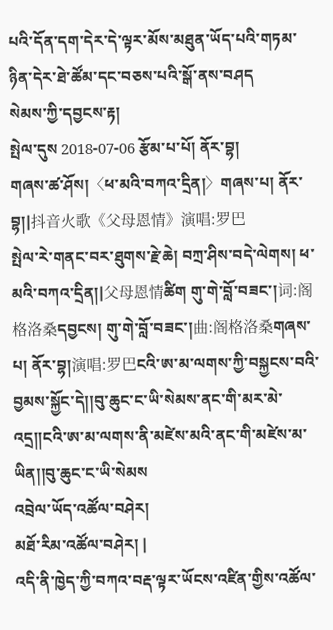པའི་དོན་དག་དེར་དེ་ལྟར་མོས་མཐུན་ཡོད་པའི་གཏམ་ཉིན་དེར་ཐེ་ཚོམ་དང་བཅས་པའི་སྒོ་ནས་བཤད
སེམས་ཀྱི་དབྱངས་རྟ།
སྤེལ་དུས 2018-07-06 རྩོམ་པ་པོ། ནོར་བྷ།
གཞས་ཚ་ཤོས།〈ཕ་མའི་བཀའ་དྲིན།〉གཞས་པ། ནོར་བྷ།|抖音火歌《父母恩情》演唱:罗巴
སྤེལ་རེ་གནང་བར་ཐུགས་རྗེ་ཆེ། བཀྲ་ཤིས་བདེ་ལེགས། ཕ་མའི་བཀའ་དྲིན།|父母恩情ཚིག གུ་གེ་བློ་བཟང་།词:阁格洛桑དབྱངས། གུ་གེ་བློ་བཟང་།曲:阁格洛桑གཞས་པ། ནོར་བྷ།演唱:罗巴ངའི་ཨ་མ་ལགས་ཀྱི་བསྐྱངས་བའི་བྱམས་སྐྱོང་དེ།།བུ་ཆུང་ང་ཡི་སེམས་ནང་གི་མར་མེ་འདྲ།།ངའི་ཨ་མ་ལགས་ནི་མཛེས་མའི་ནང་གི་མཛེས་མ་ཡིན།།བུ་ཆུང་ང་ཡི་སེམས
འབྲེལ་ཡོད་འཚོལ་བཤེར།
མཐོ་རིམ་འཚོལ་བཤེར། |
འདི་ནི་ཁྱེད་ཀྱི་བཀའ་བརྡ་ལྟར་ཡོངས་འཛིན་གྱིས་འཚོལ་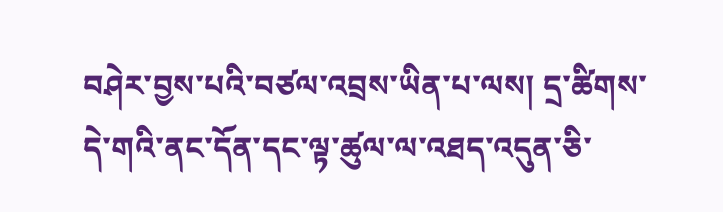བཤེར་བྱས་པའི་བཙལ་འབྲས་ཡིན་པ་ལས། དྲ་ཚིགས་དེ་གའི་ནང་དོན་དང་ལྟ་ཚུལ་ལ་འཐད་འདུན་ཅི་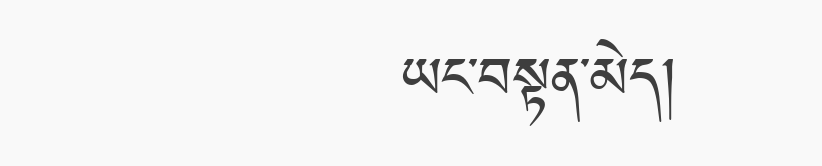ཡང་བསྟན་མེད།